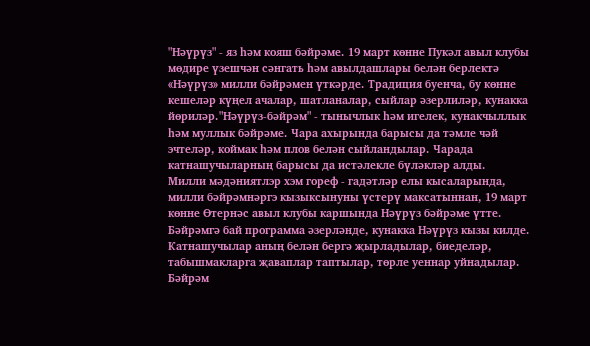"Нәүрүз" - яз һәм кояш бәйрәме. 19 март көнне Пукәл авыл клубы мөдире үзешчән сәнгать һәм авылдашлары белән берлектә «Нәүрүз» милли бәйрәмен үткәрде. Традиция буенча, бу көнне кешеләр күңел ачалар, шатланалар, сыйлар әзерлиләр, кунакка йөриләр."Нәүрүз-бәйрәм" - тынычлык һәм игелек, кунакчыллык һәм муллык бәйрәме. Чара ахырында барысы да тәмле чәй эчтеләр, коймак һәм плов белән сыйландылар. Чарада катнашучыларның барысы да истәлекле бүләкләр алды.
Милли мәдәниятлэр хэм гореф - гадәтләр елы кысаларында, милли бәйрәмнәргэ кызыксынуны үстерү максатыннан, 19 март көнне Өтернәс авыл клубы каршында Нәүрүз бәйрәме үтте. Бәйрәмгә бай программа әзерләнде, кунакка Нәүрүз кызы килде. Катнашучылар аның белән бергә җырладылар, биеделәр, табышмакларга җаваплар таптылар, төрле уеннар уйнадылар. Бәйрәм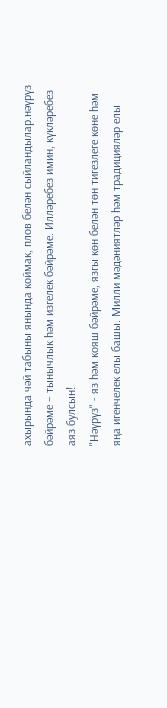ахырында чәй табыны янында коймак, плов белән сыйландылар.нәүрүз бәйрәме – тынычлык һәм изгелек бәйрәме. Илләребез имин, күкләребез аяз булсын!
"Нәүрүз" - яз һәм кояш бәйрәме, язгы көн белән төн тигезлеге көне һәм яңа игенчелек елы башы. Милли мәдәниятләр һәм традицияләр елы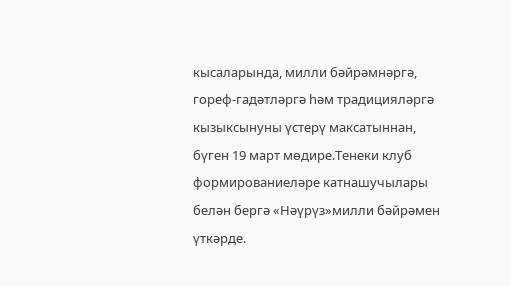кысаларында, милли бәйрәмнәргә, гореф-гадәтләргә һәм традицияләргә кызыксынуны үстерү максатыннан, бүген 19 март мөдире.Тенеки клуб формированиеләре катнашучылары белән бергә «Нәүрүз»милли бәйрәмен үткәрде.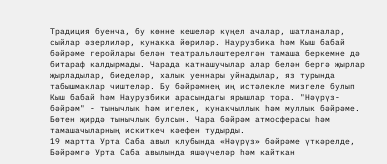Традиция буенча, бу көнне кешеләр күңел ачалар, шатланалар, сыйлар әзерлиләр, кунакка йөриләр. Наурузбика һәм Кыш бабай бәйрәме геройлары белән театральләштерелгән тамаша беркемне дә битараф калдырмады. Чарада катнашучылар алар белән бергә җырлар җырладылар, биеделәр, халык уеннары уйнадылар, яз турында табышмаклар чиштеләр. Бу бәйрәмнең иң истәлекле мизгеле булып Кыш бабай һәм Наурузбики арасындагы ярышлар тора. "Нәүрүз-бәйрәм" - тынычлык һәм игелек, кунакчыллык һәм муллык бәйрәме. Бөтен җирдә тынычлык булсын. Чара бәйрәм атмосферасы һәм тамашачыларның искиткеч кәефен тудырды.
19 мартта Урта Саба авыл клубында «Нәүрүз» бәйрәме үткәрелде, Бәйрәмгә Урта Саба авылында яшәүчеләр һәм кайткан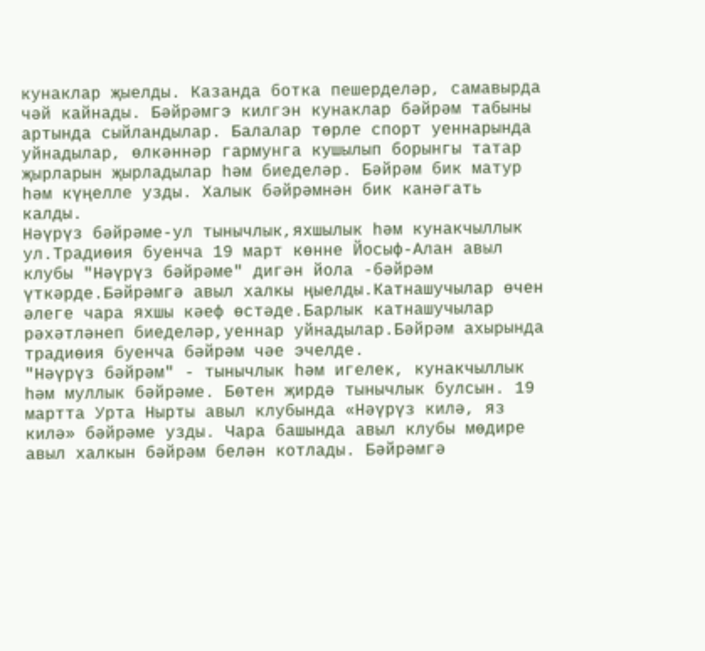кунаклар җыелды. Казанда ботка пешерделәр, самавырда чәй кайнады. Бәйрәмгэ килгэн кунаклар бәйрәм табыны артында сыйландылар. Балалар төрле спорт уеннарында уйнадылар, өлкәннәр гармунга кушылып борынгы татар җырларын җырладылар һәм биеделәр. Бәйрәм бик матур һәм күңелле узды. Халык бәйрәмнән бик канәгать калды.
Нәүрүз бәйрәме-ул тынычлык,яхшылык һәм кунакчыллык ул.Традиөия буенча 19 март көнне Йосыф-Алан авыл клубы "Нәүрүз бәйрәме" дигән йола -бәйрәм үткәрде.Бәйрәмгә авыл халкы ңыелды.Катнашучылар өчен әлеге чара яхшы кәеф өстәде.Барлык катнашучылар рәхәтләнеп биеделәр,уеннар уйнадылар.Бәйрәм ахырында традиөия буенча бәйрәм чәе эчелде.
"Нәүрүз бәйрәм" - тынычлык һәм игелек, кунакчыллык һәм муллык бәйрәме. Бөтен җирдә тынычлык булсын. 19 мартта Урта Нырты авыл клубында «Нәүрүз килә, яз килә» бәйрәме узды. Чара башында авыл клубы мөдире авыл халкын бәйрәм белән котлады. Бәйрәмгә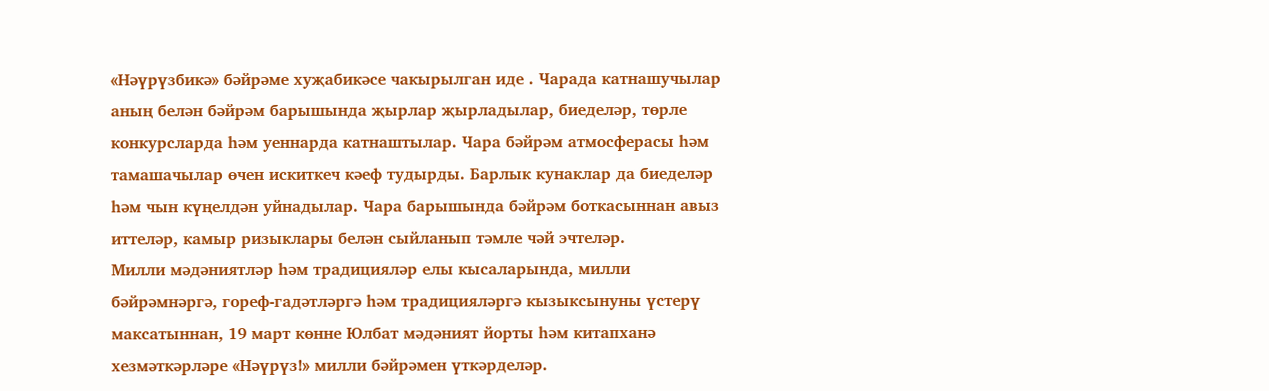«Нәүрүзбикә» бәйрәме хуҗабикәсе чакырылган иде . Чарада катнашучылар аның белән бәйрәм барышында җырлар җырладылар, биеделәр, төрле конкурсларда һәм уеннарда катнаштылар. Чара бәйрәм атмосферасы һәм тамашачылар өчен искиткеч кәеф тудырды. Барлык кунаклар да биеделәр һәм чын күңелдән уйнадылар. Чара барышында бәйрәм боткасыннан авыз иттеләр, камыр ризыклары белән сыйланып тәмле чәй эчтеләр.
Милли мәдәниятләр һәм традицияләр елы кысаларында, милли бәйрәмнәргә, гореф-гадәтләргә һәм традицияләргә кызыксынуны үстерү максатыннан, 19 март көнне Юлбат мәдәният йорты һәм китапханә хезмәткәрләре «Нәүрүз!» милли бәйрәмен үткәрделәр.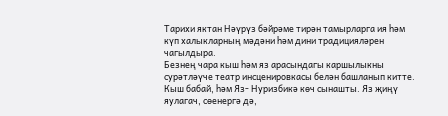Тарихи яктан Нәүрүз бәйрәме тирән тамырларга ия һәм күп халыкларның мәдәни һәм дини традицияләрен чагылдыра.
Безнең чара кыш һәм яз арасындагы каршылыкны сурәтләүче театр инсценировкасы белән башланып китте. Кыш бабай, һәм Яз- Нуризбикә көч сынашты. Яз җиңү яулагач, сөенергә дә,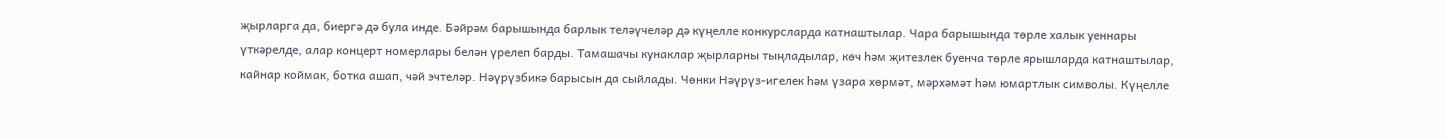җырларга да, биергә дә була инде. Бәйрәм барышында барлык теләүчеләр дә күңелле конкурсларда катнаштылар. Чара барышында төрле халык уеннары үткәрелде, алар концерт номерлары белән үрелеп барды. Тамашачы кунаклар җырларны тыңладылар, көч һәм җитезлек буенча төрле ярышларда катнаштылар, кайнар коймак, ботка ашап, чәй эчтеләр. Нәүрүзбикә барысын да сыйлады. Чөнки Нәүрүз-игелек һәм үзара хөрмәт, мәрхәмәт һәм юмартлык символы. Күңелле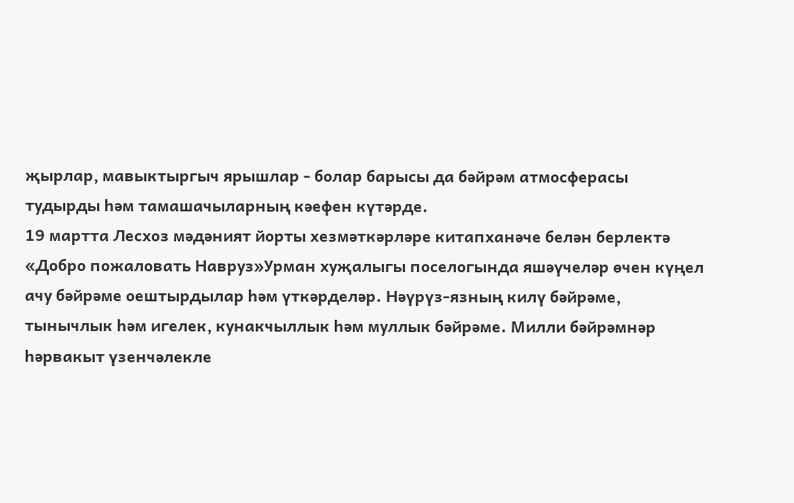җырлар, мавыктыргыч ярышлар - болар барысы да бәйрәм атмосферасы тудырды һәм тамашачыларның кәефен күтәрде.
19 мартта Лесхоз мәдәният йорты хезмәткәрләре китапханәче белән берлектә «Добро пожаловать Навруз»Урман хуҗалыгы поселогында яшәүчеләр өчен күңел ачу бәйрәме оештырдылар һәм үткәрделәр. Нәүрүз-язның килү бәйрәме, тынычлык һәм игелек, кунакчыллык һәм муллык бәйрәме. Милли бәйрәмнәр һәрвакыт үзенчәлекле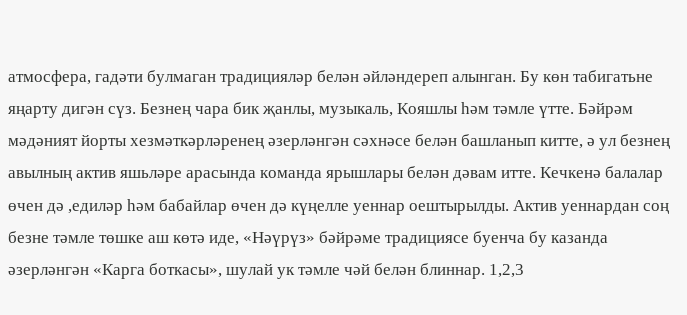атмосфера, гадәти булмаган традицияләр белән әйләндереп алынган. Бу көн табигатьне яңарту дигән сүз. Безнең чара бик җанлы, музыкаль, Кояшлы һәм тәмле үтте. Бәйрәм мәдәният йорты хезмәткәрләренең әзерләнгән сәхнәсе белән башланып китте, ә ул безнең авылның актив яшьләре арасында команда ярышлары белән дәвам итте. Кечкенә балалар өчен дә ,едиләр һәм бабайлар өчен дә күңелле уеннар оештырылды. Актив уеннардан соң безне тәмле төшке аш көтә иде, «Нәүрүз» бәйрәме традициясе буенча бу казанда әзерләнгән «Карга боткасы», шулай ук тәмле чәй белән блиннар. 1,2,3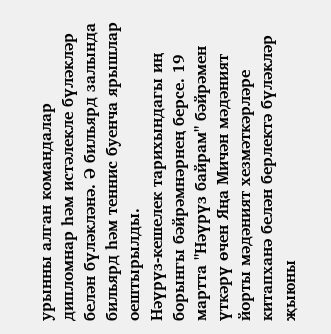урынны алган командалар дипломнар һәм истәлекле бүләкләр белән бүләкләнә. Ә бильярд залында бильярд һәм теннис буенча ярышлар оештырылды.
Нәүрүз-кешелек тарихындагы иң борынгы бәйрәмнәрнең берсе. 19 мартта "Нәүрүз байрам" бәйрәмен үткәрү өчен Яңа Мичән мәдәният йорты мәдәният хезмәткәрләре китапханә белән берлектә бүләкләр җыюны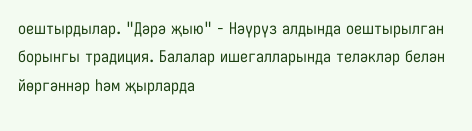оештырдылар. "Дәрә җыю" - Нәүрүз алдында оештырылган борынгы традиция. Балалар ишегалларында теләкләр белән йөргәннәр һәм җырларда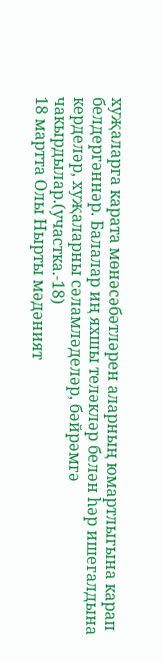хуҗаларга карата мөнәсәбәтләрен аларның юмартлыгына карап белдергәннәр. Балалар иң яхшы теләкләр белән һәр ишегалдына керделәр, хуҗаларны сәламләделәр, бәйрәмгә чакырдылар.(участка.-18)
18 мартта Олы Нырты мәдәният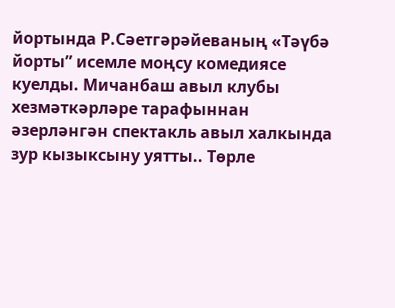йортында Р.Сәетгәрәйеваның «Тәүбә йорты” исемле моңсу комедиясе куелды. Мичанбаш авыл клубы хезмәткәрләре тарафыннан әзерләнгән спектакль авыл халкында зур кызыксыну уятты.. Төрле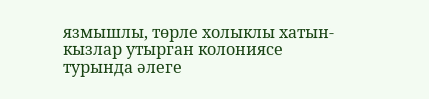язмышлы, төрле холыклы хатын-кызлар утырган колониясе турында әлеге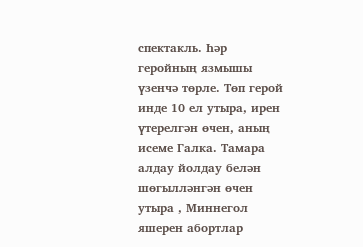спектакль. Һәр геройның язмышы үзенчә төрле. Төп герой инде 10 ел утыра, ирен үтерелгән өчен, аның исеме Галка. Тамара алдау йолдау белән шөгылләнгән өчен утыра , Миннегол яшерен абортлар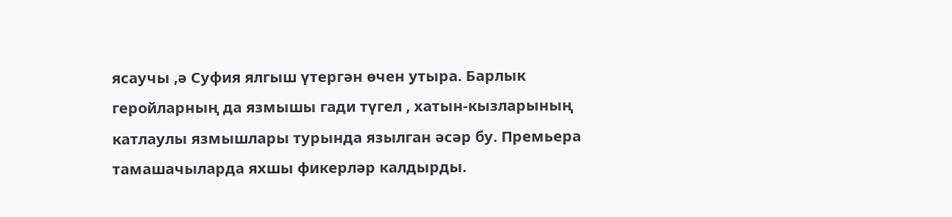ясаучы ,ә Суфия ялгыш үтергән өчен утыра. Барлык геройларның да язмышы гади түгел , хатын-кызларының катлаулы язмышлары турында язылган әсәр бу. Премьера тамашачыларда яхшы фикерләр калдырды.